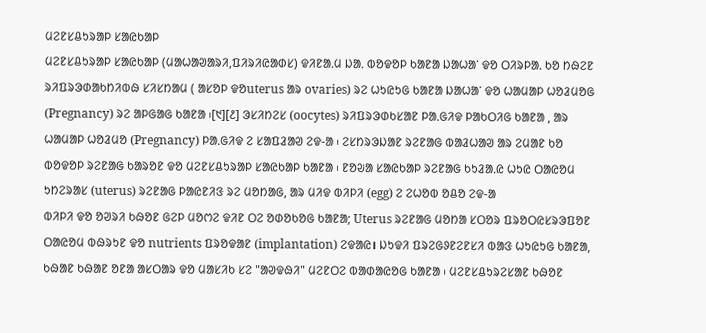ᱢᱮᱱᱥᱪᱩᱨᱟᱞ ᱥᱟᱭᱠᱟᱞ
ᱢᱮᱱᱥᱪᱩᱨᱟᱞ ᱥᱟᱭᱠᱟᱞ (ᱢᱟᱦᱟᱣᱟᱨᱤ,ᱯᱤᱨᱤᱭᱟᱰᱥ) ᱫᱤᱱᱟᱹᱢ ᱡᱟᱹ ᱵᱚᱫᱚᱞ ᱠᱟᱱᱟ ᱡᱟᱦᱟᱸ ᱫᱚ ᱛᱤᱨᱞᱟᱹ ᱠᱚ ᱴᱷᱮᱱ ᱨᱤᱯᱨᱳᱰᱟᱠᱴᱤᱵᱷ ᱥᱤᱥᱴᱟᱢ ( ᱟᱥᱚᱞ ᱫᱚuterus ᱟᱨ ovaries) ᱨᱮ ᱦᱩᱭᱩᱜ ᱠᱟᱱᱟ ᱡᱟᱦᱟᱸ ᱫᱚ ᱦᱟᱢᱟᱞ ᱦᱚᱲᱢᱚᱜ (Pregnancy) ᱨᱮ ᱟᱞᱜᱟᱜ ᱠᱟᱱᱟ ᱾[᱑][᱒] ᱳᱥᱤᱴᱮᱥ (oocytes) ᱨᱤᱯᱨᱳᱰᱠᱥᱟᱱ ᱞᱟᱹᱜᱤᱫ ᱞᱟᱠᱛᱤᱜ ᱠᱟᱱᱟ , ᱟᱨ ᱦᱟᱢᱟᱞ ᱦᱚᱲᱢᱚ (Pregnancy) ᱞᱟᱹᱜᱤᱫ ᱮ ᱥᱟᱯᱲᱟᱣ ᱮᱫ-ᱟ ᱾ ᱮᱥᱴᱨᱳᱡᱟᱱ ᱨᱮᱱᱟᱜ ᱵᱟᱲᱦᱟᱣ ᱟᱨ ᱮᱢᱟᱱ ᱠᱚ ᱵᱚᱫᱚᱞ ᱨᱮᱱᱟᱜ ᱠᱟᱨᱚᱱ ᱫᱚ ᱢᱮᱱᱥᱪᱩᱨᱟᱞ ᱥᱟᱭᱠᱟᱞ ᱠᱟᱱᱟ ᱾ ᱱᱚᱶᱟ ᱥᱟᱭᱠᱟᱞ ᱨᱮᱱᱟᱜ ᱠᱩᱲᱟᱹᱭ ᱦᱩᱭ ᱛᱟᱭᱚᱢ ᱩᱴᱮᱨᱟᱥ (uterus) ᱨᱮᱱᱟᱜ ᱞᱟᱭᱱᱤᱝ ᱨᱮ ᱢᱚᱴᱟᱜ, ᱟᱨ ᱢᱤᱫ ᱵᱤᱞᱤ (egg) ᱮ ᱮᱦᱚᱵ ᱚᱪᱚ ᱮᱫ-ᱟ
ᱵᱤᱞᱤ ᱫᱚ ᱚᱣᱨᱤ ᱠᱷᱚᱱ ᱜᱮᱞ ᱢᱚᱬᱮ ᱫᱤᱱ ᱛᱮ ᱚᱰᱚᱠᱚᱜ ᱠᱟᱱᱟ; Uterus ᱨᱮᱱᱟᱜ ᱢᱚᱴᱟ ᱥᱛᱚᱨ ᱯᱨᱚᱛᱭᱥᱨᱳᱯᱚᱱ ᱛᱟᱭᱚᱢ ᱵᱷᱨᱩᱱ ᱫᱚ nutrients ᱯᱨᱚᱫᱟᱱ (implantation) ᱮᱫᱟᱭ। ᱡᱩᱫᱤ ᱯᱨᱮᱜᱽᱱᱮᱱᱥᱤ ᱵᱟᱝ ᱦᱩᱭᱩᱜ ᱠᱟᱱᱟ, ᱠᱷᱟᱱ ᱠᱷᱟᱱ ᱚᱱᱟ ᱟᱥᱛᱟᱨ ᱫᱚ ᱢᱟᱥᱤᱠ ᱥᱮ "ᱟᱣᱫᱷᱤ" ᱢᱮᱱᱛᱮ ᱵᱟᱰᱟᱭᱚᱜ ᱠᱟᱱᱟ ᱾ ᱢᱮᱱᱥᱪᱩᱨᱮᱥᱟᱱ ᱠᱷᱚᱱ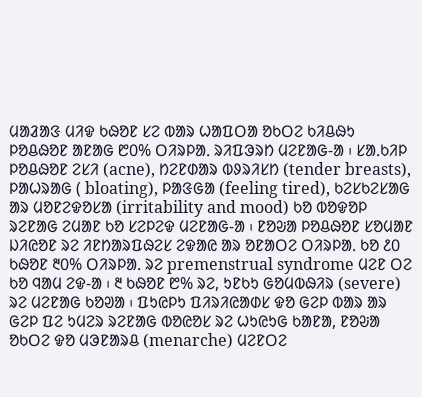ᱢᱟᱲᱟᱝ ᱢᱤᱫ ᱠᱷᱚᱱ ᱥᱮ ᱵᱟᱨ ᱦᱟᱯᱛᱟ ᱚᱠᱛᱮ ᱠᱤᱪᱷᱩ ᱞᱚᱪᱷᱚᱱ ᱟᱱᱟᱜ ᱘᱐% ᱛᱤᱨᱞᱟᱹ ᱨᱤᱯᱳᱨᱴ ᱢᱮᱱᱟᱜ-ᱟ ᱾ ᱥᱟᱹᱠᱤᱞ ᱞᱚᱪᱷᱚᱱ ᱮᱥᱤ (acne), ᱴᱮᱱᱰᱟᱨ ᱵᱽᱨᱤᱥᱴ (tender breasts), ᱞᱟᱦᱨᱟᱜ ( bloating), ᱞᱟᱝᱜᱟ (feeling tired), ᱠᱮᱥᱠᱮᱥᱟᱜ ᱟᱨ ᱢᱚᱱᱮᱫᱚᱥᱟ (irritability and mood) ᱠᱚ ᱵᱚᱫᱚᱞ ᱨᱮᱱᱟᱜ ᱮᱢᱟᱱ ᱠᱚ ᱥᱮᱞᱮᱫ ᱢᱮᱱᱟᱜ-ᱟ ᱾ ᱱᱚᱶᱟ ᱞᱚᱪᱷᱚᱱ ᱥᱚᱢᱟᱱ ᱡᱤᱭᱚᱱ ᱨᱮ ᱤᱱᱴᱟᱨᱯᱷᱮᱥ ᱮᱫᱟᱭ ᱟᱨ ᱚᱱᱟᱛᱮ ᱛᱤᱨᱞᱟᱹ ᱠᱚ ᱒᱐ ᱠᱷᱚᱱ ᱓᱐% ᱛᱤᱨᱞᱟᱹ ᱨᱮ premenstrual syndrome ᱢᱮᱱ ᱛᱮ ᱠᱚ ᱧᱟᱢ ᱮᱫ-ᱟ ᱾ ᱓ ᱠᱷᱚᱱ ᱘% ᱨᱮ, ᱩᱱᱠᱩ ᱜᱚᱢᱵᱷᱤᱨ (severe) ᱨᱮ ᱢᱮᱱᱟᱜ ᱠᱚᱣᱟ ᱾ ᱯᱩᱭᱞᱩ ᱯᱤᱨᱤᱭᱟᱰᱥ ᱫᱚ ᱜᱮᱞ ᱵᱟᱨ ᱟᱨ ᱜᱮᱞ ᱯᱮ ᱩᱢᱮᱨ ᱨᱮᱱᱟᱜ ᱵᱚᱭᱚᱥ ᱨᱮ ᱦᱩᱭᱩᱜ ᱠᱟᱱᱟ, ᱱᱚᱶᱟ ᱚᱠᱛᱮ ᱫᱚ ᱢᱳᱱᱟᱨᱪ (menarche) ᱢᱮᱱᱛᱮ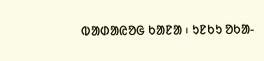ᱵᱟᱰᱟᱭᱚᱜ ᱠᱟᱱᱟ ᱾ ᱩᱱᱠᱩ ᱚᱠᱟ-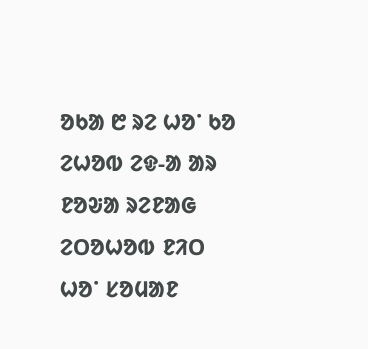ᱚᱠᱟ ᱘ ᱨᱮ ᱦᱚᱸ ᱠᱚ ᱮᱦᱚᱵ ᱮᱫ-ᱟ ᱟᱨ ᱱᱚᱶᱟ ᱨᱮᱱᱟᱜ ᱮᱛᱚᱦᱚᱵ ᱱᱤᱛ ᱦᱚᱸ ᱥᱚᱢᱟᱱ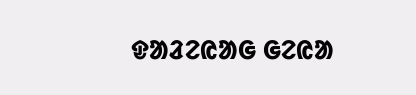ᱫᱟᱲᱮᱭᱟᱜ ᱜᱮᱭᱟ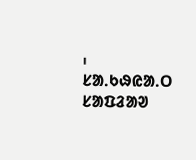᱾
ᱥᱟᱹᱠᱷᱭᱟᱹᱛ ᱥᱟᱯᱲᱟᱣ